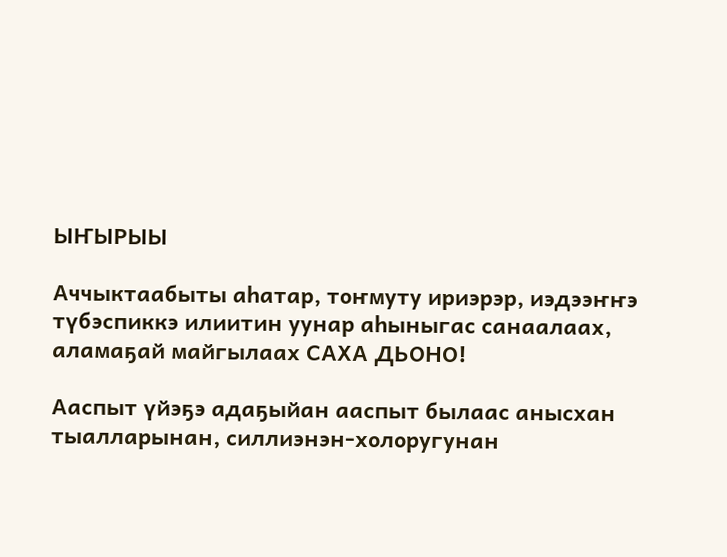ЫҤЫРЫЫ

Аччыктаабыты аһатар, тоҥмуту ириэрэр, иэдээҥҥэ түбэспиккэ илиитин уунар аһыныгас санаалаах, аламаҕай майгылаах САХА ДЬОНО!

Ааспыт үйэҕэ адаҕыйан ааспыт былаас анысхан тыалларынан, силлиэнэн-холоругунан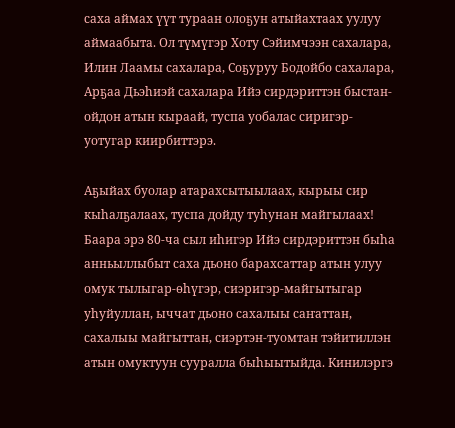саха аймах үүт тураан олоҕун атыйахтаах уулуу аймаабыта. Ол түмүгэр Хоту Сэйимчээн сахалара, Илин Лаамы сахалара, Соҕуруу Бодойбо сахалара, Арҕаа Дьэһиэй сахалара Ийэ сирдэриттэн быстан-ойдон атын кыраай, туспа уобалас сиригэр-уотугар киирбиттэрэ.

Аҕыйах буолар атарахсытыылаах, кырыы сир кыһалҕалаах, туспа дойду туһунан майгылаах! Баара эрэ 80-ча сыл иһигэр Ийэ сирдэриттэн быһа анньыллыбыт саха дьоно барахсаттар атын улуу омук тылыгар-өһүгэр, сиэригэр-майгытыгар уһуйуллан, ыччат дьоно сахалыы саҥаттан, сахалыы майгыттан, сиэртэн-туомтан тэйитиллэн атын омуктуун сууралла быһыытыйда. Кинилэргэ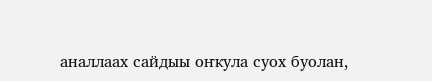аналлаах сайдыы оҥкула суох буолан,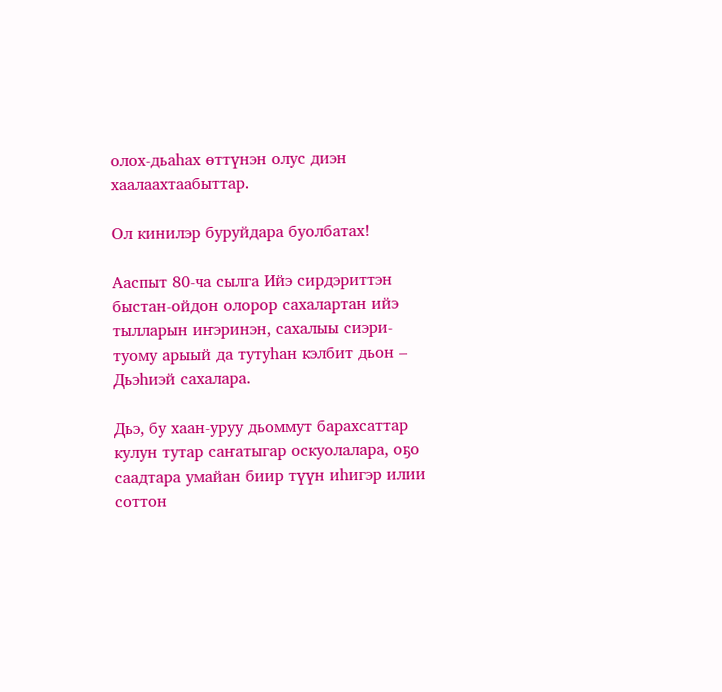олох-дьаһах өттүнэн олус диэн хаалаахтаабыттар.

Ол кинилэр буруйдара буолбатах!

Ааспыт 80-ча сылга Ийэ сирдэриттэн быстан-ойдон олорор сахалартан ийэ тылларын иҥэринэн, сахалыы сиэри-туому арыый да тутуһан кэлбит дьон – Дьэһиэй сахалара.

Дьэ, бу хаан-уруу дьоммут барахсаттар кулун тутар саҥатыгар оскуолалара, оҕо саадтара умайан биир түүн иһигэр илии соттон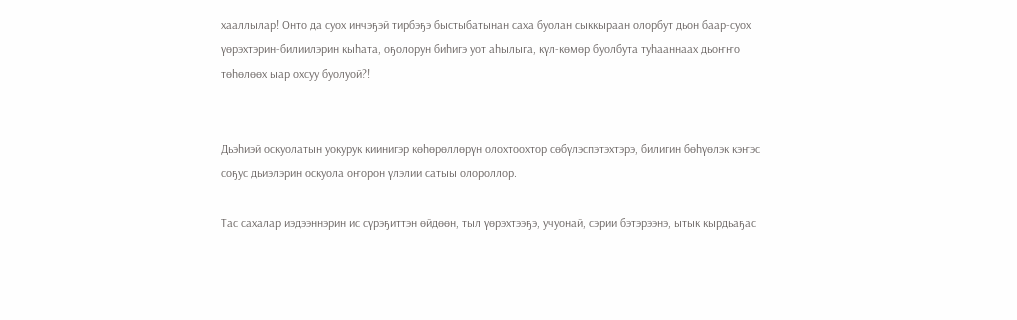хааллылар! Онто да суох инчэҕэй тирбэҕэ быстыбатынан саха буолан сыккыраан олорбут дьон баар-суох үөрэхтэрин-билиилэрин кыһата, оҕолорун биһигэ уот аһылыга, күл-көмөр буолбута туһааннаах дьоҥҥо төһөлөөх ыар охсуу буолуой?!


Дьэһиэй оскуолатын уокурук киинигэр көһөрөллөрүн олохтоохтор сөбүлэспэтэхтэрэ, билигин бөһүөлэк кэҥэс соҕус дьиэлэрин оскуола оҥорон үлэлии сатыы олороллор.

Тас сахалар иэдээннэрин ис сүрэҕиттэн өйдөөн, тыл үөрэхтээҕэ, учуонай, сэрии бэтэрээнэ, ытык кырдьаҕас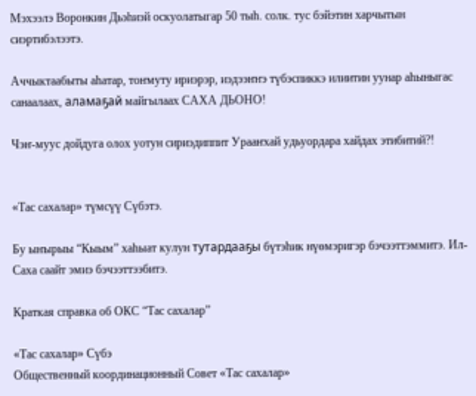Мэхээлэ Воронкин Дьэһиэй оскуолатыгар 50 тыһ. солк. тус бэйэтин харчытын сиэртибэлээтэ.

Аччыктаабыты аһатар, тоҥмуту ириэрэр, иэдээҥҥэ түбэспиккэ илиитин уунар аһыныгас санаалаах, аламаҕай майгылаах САХА ДЬОНО!

Чэҥ-муус дойдуга олох уотун сириэдиппит Урааҥхай удьуордара хайдах этибитий?!


«Тас сахалар» түмсүү Сүбэтэ.

Бу ыҥырыы “Кыым” хаһыат кулун тутардааҕы бүтэһик нүөмэригэр бэчээттэммитэ. Ил-Саха саайт эмиэ бэчээттээбитэ.

Краткая справка об ОКС “Тас сахалар”

«Тас сахалар» Сүбэ
Общественный координационный Совет «Тас сахалар»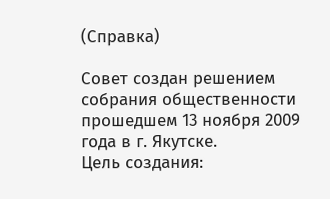(Справка)

Совет создан решением собрания общественности прошедшем 13 ноября 2009 года в г. Якутске.
Цель создания: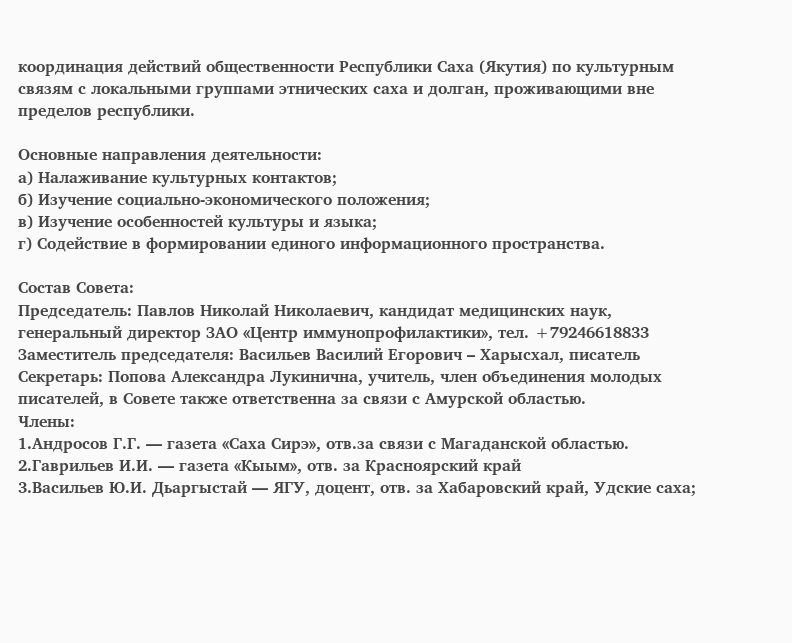координация действий общественности Республики Саха (Якутия) по культурным связям с локальными группами этнических саха и долган, проживающими вне пределов республики.

Основные направления деятельности:
а) Налаживание культурных контактов;
б) Изучение социально-экономического положения;
в) Изучение особенностей культуры и языка;
г) Содействие в формировании единого информационного пространства.

Состав Совета:
Председатель: Павлов Николай Николаевич, кандидат медицинских наук, генеральный директор ЗАО «Центр иммунопрофилактики», тел. +79246618833
Заместитель председателя: Васильев Василий Егорович – Харысхал, писатель
Секретарь: Попова Александра Лукинична, учитель, член объединения молодых писателей, в Совете также ответственна за связи с Амурской областью.
Члены:
1.Андросов Г.Г. — газета «Саха Сирэ», отв.за связи с Магаданской областью.
2.Гаврильев И.И. — газета «Кыым», отв. за Красноярский край
3.Васильев Ю.И. Дьаргыстай — ЯГУ, доцент, отв. за Хабаровский край, Удские саха;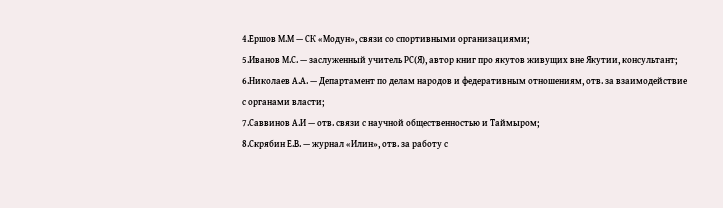4.Ершов М.М — СК «Модун», связи со спортивными организациями;
5.Иванов М.С. — заслуженный учитель РС(Я), автор книг про якутов живущих вне Якутии, консультант;
6.Николаев А.А. — Департамент по делам народов и федеративным отношениям, отв. за взаимодействие с органами власти;
7.Саввинов А.И — отв. связи с научной общественностью и Таймыром;
8.Скрябин Е.В. — журнал «Илин», отв. за работу с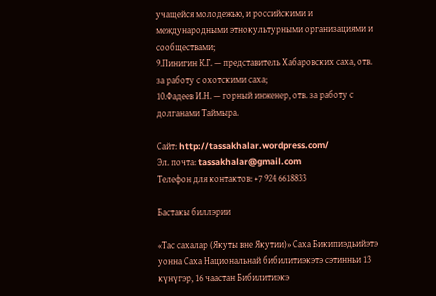учащейся молодежью, и российскими и международными этнокультурными организациями и сообществами;
9.Пинигин К.Г. — представитель Хабаровских саха, отв. за работу с охотскими саха;
10.Фадеев И.Н. — горный инженер, отв. за работу с долганами Таймыра.

Сайт: http://tassakhalar.wordpress.com/
Эл. почта: tassakhalar@gmail.com
Телефон для контактов: +7 924 6618833

Бастакы биллэрии

«Тас сахалар (Якуты вне Якутии)» Саха Бикипиэдьийэтэ уонна Саха Национальнай бибилитиэкэтэ сэтинньи 13 күнүгэр, 16 чаастан Бибилитиэкэ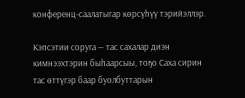конференц-саалатыгар көрсүһүү тэрийэллэр.

Кэпсэтии соруга — тас сахалар диэн кимнээхтэрин быһаарсыы, тоҕо Саха сирин тас өттүгэр баар буолбуттарын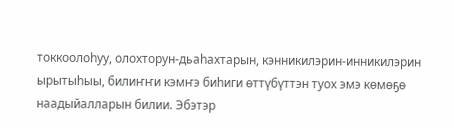токкоолоһуу, олохторун-дьаһахтарын, кэнникилэрин-инникилэрин ырытыһыы, билиҥҥи кэмҥэ биһиги өттүбүттэн туох эмэ көмөҕө наадыйалларын билии. Эбэтэр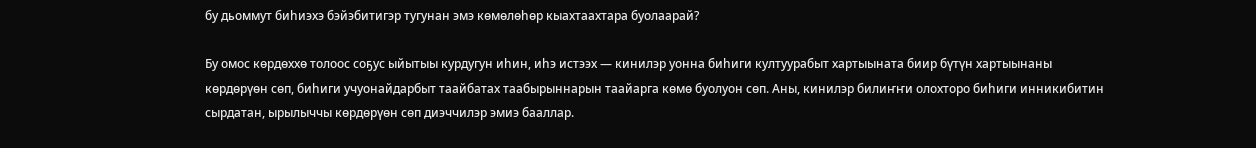бу дьоммут биһиэхэ бэйэбитигэр тугунан эмэ көмөлөһөр кыахтаахтара буолаарай?

Бу омос көрдөххө толоос соҕус ыйытыы курдугун иһин, иһэ истээх — кинилэр уонна биһиги култуурабыт хартыыната биир бүтүн хартыынаны көрдөрүөн сөп, биһиги учуонайдарбыт таайбатах таабырыннарын таайарга көмө буолуон сөп. Аны, кинилэр билиҥҥи олохторо биһиги инникибитин сырдатан, ырылыччы көрдөрүөн сөп диэччилэр эмиэ бааллар.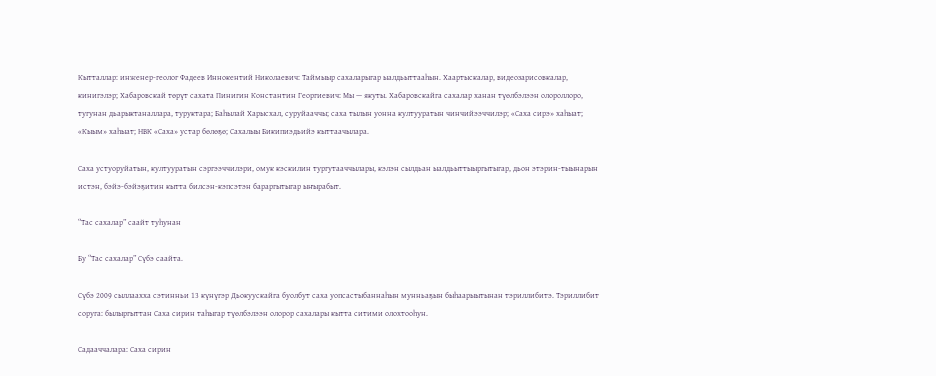Кытталлар: инженер-геолог Фадеев Иннокентий Николаевич: Таймыыр сахаларыгар ыалдьыттааһын. Хаартыскалар, видеозарисовкалар, кинигэлэр; Хабаровскай төрүт сахата Пинигин Константин Георгиевич: Мы — якуты. Хабаровскайга сахалар ханан түөлбэлээн олороллоро, тугунан дьарыктаналлара, туруктара; Баһылай Харысхал, суруйааччы; саха тылын уонна култууратын чинчийээччилэр; «Саха сирэ» хаһыат; «Кыым» хаһыат; НВК «Саха» устар бөлөҕө; Сахалыы Бикипиэдьийэ кыттаачылара.

Саха устуоруйатын, култууратын сэргээччилэри, омук кэскилин тургутааччылары, кэлэн сылдьан ыалдьыттыыргытыгар, дьон этэрин-тыынарын истэн, бэйэ-бэйэҕитин кытта билсэн-кэпсэтэн бараргытыгар ыҥырабыт.

“Тас сахалар” саайт туһунан

Бу “Тас сахалар” Сүбэ саайта.

Сүбэ 2009 сыллаахха сэтинньи 13 күнүгэр Дьокуускайга буолбут саха уопсастыбаннаһын мунньаҕын быһаарыытынан тэриллибитэ. Тэриллибит соруга: былыргыттан Саха сирин таһыгар түөлбэлээн олорор сахалары кытта ситими олохтооһун.

Садааччалара: Саха сирин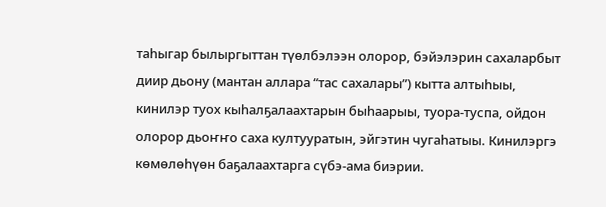таһыгар былыргыттан түөлбэлээн олорор, бэйэлэрин сахаларбыт диир дьону (мантан аллара “тас сахалары”) кытта алтыһыы, кинилэр туох кыһалҕалаахтарын быһаарыы, туора-туспа, ойдон олорор дьоҥҥо саха култууратын, эйгэтин чугаһатыы. Кинилэргэ көмөлөһүөн баҕалаахтарга сүбэ-ама биэрии.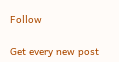Follow

Get every new post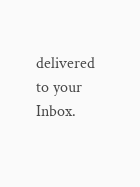delivered to your Inbox.